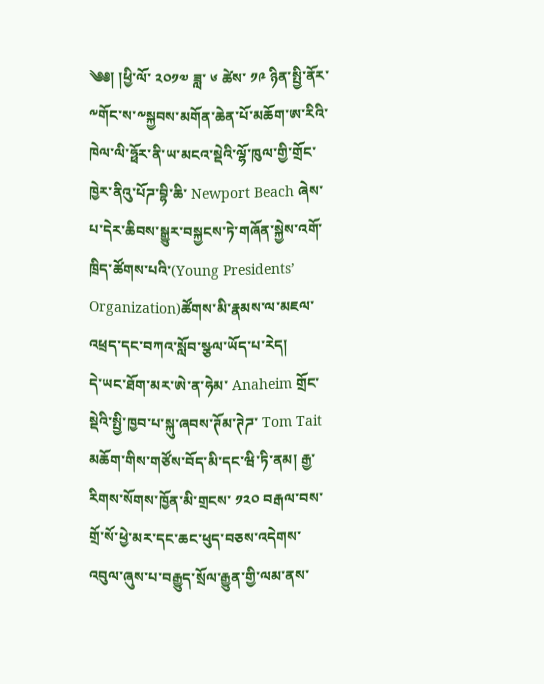༄༅། །ཕྱི་ལོ་ ༢༠༡༧ ཟླ་ ༦ ཚེས་ ༡༩ ཉིན་སྤྱི་ནོར་༸གོང་ས་༸སྐྱབས་མགོན་ཆེན་པོ་མཆོག་ཨ་རིའི་ཁེལ་ལི་ཧྥོར་ནི་ཡ་མངའ་སྡེའི་ལྷོ་ཁུལ་གྱི་གྲོང་ཁྱེར་ནིའུ་པོཌ་བྷི་ཆི་ Newport Beach ཞེས་པ་དེར་ཆིབས་སྒྱུར་བསྐྱངས་ཏེ་གཞོན་སྐྱེས་འགོ་ཁྲིད་ཚོགས་པའི་(Young Presidents’ Organization)ཚོགས་མི་རྣམས་ལ་མཇལ་འཕྲད་དང་བཀའ་སློབ་སྩལ་ཡོད་པ་རེད།
དེ་ཡང་ཐོག་མར་ཨེ་ན་ཧེམ་ Anaheim གྲོང་སྡེའི་སྤྱི་ཁྱབ་པ་སྐུ་ཞབས་ཊོམ་ཊེཌ་ Tom Tait མཆོག་གིས་གཙོས་བོད་མི་དང་ཝི་ཏི་ནམ། རྒྱ་རིགས་སོགས་ཁྱོན་མི་གྲངས་ ༡༢༠ བརྒལ་བས་གྲོ་སོ་ཕྱེ་མར་དང་ཆང་ཕུད་བཅས་འདེགས་འབུལ་ཞུས་པ་བརྒྱུད་སྲོལ་རྒྱུན་གྱི་ལམ་ནས་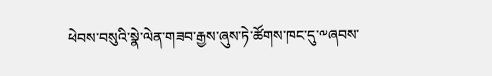ཕེབས་བསུའི་སྣེ་ལེན་གཟབ་རྒྱས་ཞུས་ཏེ་ཚོགས་ཁང་དུ་༸ཞབས་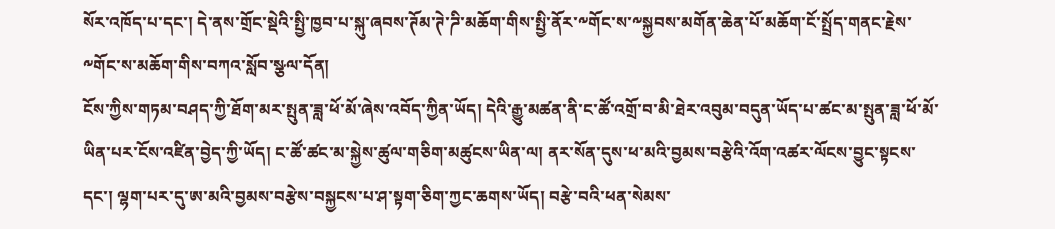སོར་འཁོད་པ་དང་། དེ་ནས་གྲོང་སྡེའི་སྤྱི་ཁྱབ་པ་སྐུ་ཞབས་ཊོམ་ཊེ་ཌི་མཆོག་གིས་སྤྱི་ནོར་༸གོང་ས་༸སྐྱབས་མགོན་ཆེན་པོ་མཆོག་ངོ་སྤྲོད་གནང་རྗེས་༸གོང་ས་མཆོག་གིས་བཀའ་སློབ་སྩལ་དོན།
ངོས་ཀྱིས་གཏམ་བཤད་ཀྱི་ཐོག་མར་སྤུན་ཟླ་ཕོ་མོ་ཞེས་འབོད་ཀྱིན་ཡོད། དེའི་རྒྱུ་མཚན་ནི་ང་ཚོ་འགྲོ་བ་མི་ཐེར་འབུམ་བདུན་ཡོད་པ་ཚང་མ་སྤུན་ཟླ་ཕོ་མོ་ཡིན་པར་ངོས་འཛིན་བྱེད་ཀྱི་ཡོད། ང་ཚོ་ཚང་མ་སྐྱེས་ཚུལ་གཅིག་མཚུངས་ཡིན་ལ། ནར་སོན་དུས་ཕ་མའི་བྱམས་བརྩེའི་འོག་འཚར་ལོངས་བྱུང་སྟངས་དང་། ལྷག་པར་དུ་ཨ་མའི་བྱམས་བརྩེས་བསྐྱངས་པ་ཤ་སྟག་ཅིག་ཀྱང་ཆགས་ཡོད། བརྩེ་བའི་ཕན་སེམས་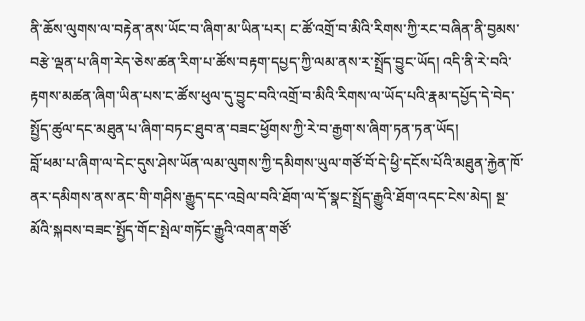ནི་ཆོས་ལུགས་ལ་བརྟེན་ནས་ཡོང་བ་ཞིག་མ་ཡིན་པར། ང་ཚོ་འགྲོ་བ་མིའི་རིགས་ཀྱི་རང་བཞིན་ནི་བྱམས་བརྩེ་ལྡན་པ་ཞིག་རེད་ཅེས་ཚན་རིག་པ་ཚོས་བརྟག་དཔྱད་ཀྱི་ལམ་ནས་ར་སྤྲོད་བྱུང་ཡོད། འདི་ནི་རེ་བའི་རྟགས་མཚན་ཞིག་ཡིན་པས་ང་ཚོས་ཕུལ་དུ་བྱུང་བའི་འགྲོ་བ་མིའི་རིགས་ལ་ཡོད་པའི་རྣམ་དཔྱོད་དེ་བེད་སྤྱོད་ཚུལ་དང་མཐུན་པ་ཞིག་བཏང་ཐུབ་ན་བཟང་ཕྱོགས་ཀྱི་རེ་བ་རྒྱག་ས་ཞིག་ཏན་ཏན་ཡོད།
བློ་ཕམ་པ་ཞིག་ལ་དེང་དུས་ཤེས་ཡོན་ལམ་ལུགས་ཀྱི་དམིགས་ཡུལ་གཙོ་བོ་དེ་ཕྱི་དངོས་པོའི་མཐུན་རྐྱེན་ཁོ་ནར་དམིགས་ནས་ནང་གི་གཤིས་རྒྱུད་དང་འབྲེལ་བའི་ཐོག་ལ་དོ་སྣང་སྤྲོད་རྒྱུའི་ཐོག་འདང་ངེས་མེད། སྔ་མོའི་སྐབས་བཟང་སྤྱོད་གོང་སྤེལ་གཏོང་རྒྱུའི་འགན་གཙོ་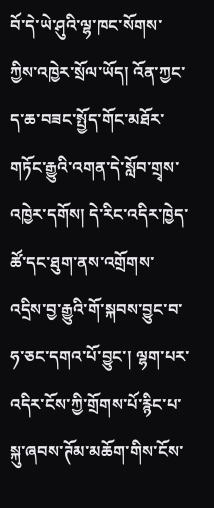བོ་དེ་ཡེ་ཤུའི་ལྷ་ཁང་སོགས་ཀྱིས་འཁྱེར་སྲོལ་ཡོད། འོན་ཀྱང་ད་ཆ་བཟང་སྤྱོད་གོང་མཐོར་གཏོང་རྒྱུའི་འགན་དེ་སློབ་གྲྭས་འཁྱེར་དགོས། དེ་རིང་འདིར་ཁྱེད་ཚོ་དང་ཐུག་ནས་འགྲོགས་འདྲིས་བྱ་རྒྱུའི་གོ་སྐབས་བྱུང་བ་ཧ་ཅང་དགའ་པོ་བྱུང་། ལྷག་པར་འདིར་ངོས་ཀྱི་གྲོགས་པོ་རྙིང་པ་སྐུ་ཞབས་ཊོམ་མཆོག་གིས་ངོས་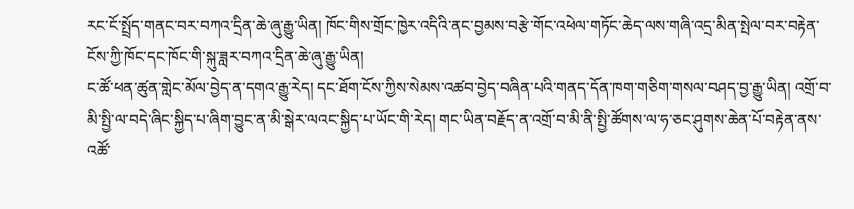རང་ངོ་སྤྲོད་གནང་བར་བཀའ་དྲིན་ཆེ་ཞུ་རྒྱུ་ཡིན། ཁོང་གིས་གྲོང་ཁྱེར་འདིའི་ནང་བྱམས་བརྩེ་གོང་འཕེལ་གཏོང་ཆེད་ལས་གཞི་འདྲ་མིན་སྤེལ་བར་བརྟེན་ངོས་ཀྱི་ཁོང་དང་ཁོང་གི་སྐུ་ཟླར་བཀའ་དྲིན་ཆེ་ཞུ་རྒྱུ་ཡིན།
ང་ཚོ་ཕན་ཚུན་གླེང་མོལ་བྱེད་ན་དགའ་རྒྱུ་རེད། དང་ཐོག་ངོས་ཀྱིས་སེམས་འཚབ་བྱེད་བཞིན་པའི་གནད་དོན་ཁག་གཅིག་གསལ་བཤད་བྱ་རྒྱུ་ཡིན། འགྲོ་བ་མི་སྤྱི་ལ་བདེ་ཞིང་སྐྱིད་པ་ཞིག་བྱུང་ན་མི་སྒེར་ལའང་སྐྱིད་པ་ཡོང་གི་རེད། གང་ཡིན་བརྗོད་ན་འགྲོ་བ་མི་ནི་སྤྱི་ཚོགས་ལ་ཧ་ཅང་ཤུགས་ཆེན་པོ་བརྟེན་ནས་འཚོ་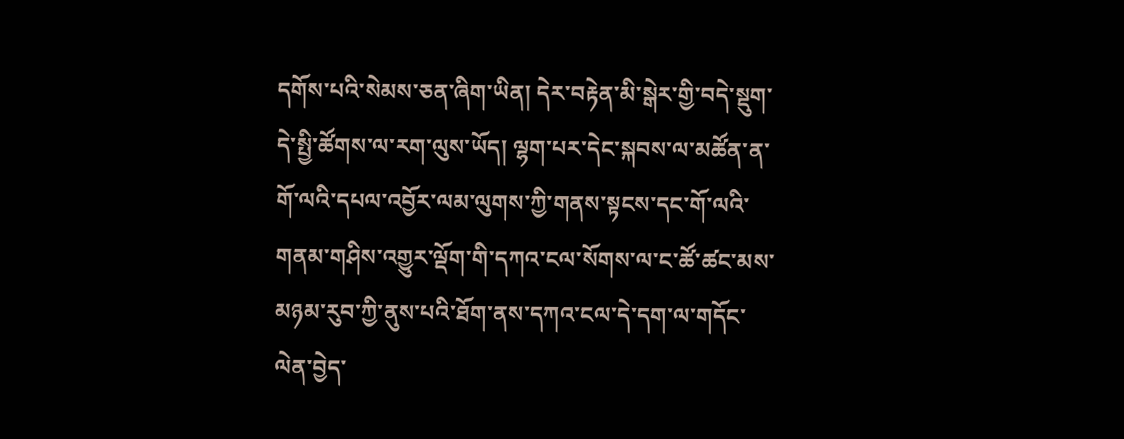དགོས་པའི་སེམས་ཅན་ཞིག་ཡིན། དེར་བརྟེན་མི་སྒེར་གྱི་བདེ་སྡུག་དེ་སྤྱི་ཚོགས་ལ་རག་ལུས་ཡོད། ལྷག་པར་དེང་སྐབས་ལ་མཚོན་ན་གོ་ལའི་དཔལ་འབྱོར་ལམ་ལུགས་ཀྱི་གནས་སྟངས་དང་གོ་ལའི་གནམ་གཤིས་འགྱུར་ལྡོག་གི་དཀའ་ངལ་སོགས་ལ་ང་ཚོ་ཚང་མས་མཉམ་རུབ་ཀྱི་ནུས་པའི་ཐོག་ནས་དཀའ་ངལ་དེ་དག་ལ་གདོང་ལེན་བྱེད་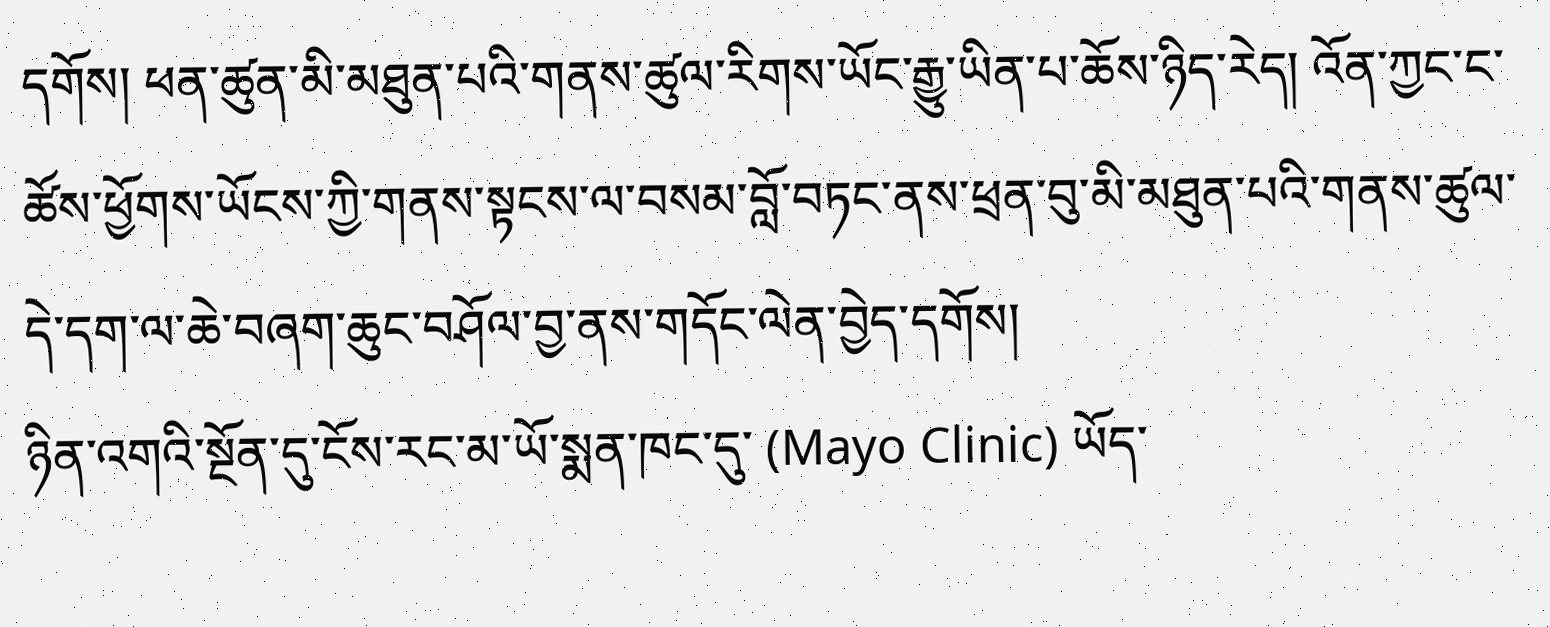དགོས། ཕན་ཚུན་མི་མཐུན་པའི་གནས་ཚུལ་རིགས་ཡོང་རྒྱུ་ཡིན་པ་ཆོས་ཉིད་རེད། འོན་ཀྱང་ང་ཚོས་ཕྱོགས་ཡོངས་ཀྱི་གནས་སྟངས་ལ་བསམ་བློ་བཏང་ནས་ཕྲན་བུ་མི་མཐུན་པའི་གནས་ཚུལ་དེ་དག་ལ་ཆེ་བཞག་ཆུང་བཤོལ་བྱ་ནས་གདོང་ལེན་བྱེད་དགོས།
ཉིན་འགའི་སྔོན་དུ་ངོས་རང་མ་ཡོ་སྨན་ཁང་དུ་ (Mayo Clinic) ཡོད་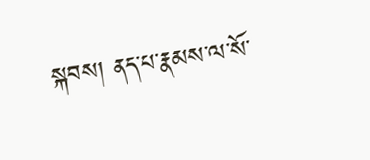སྐབས། ནད་པ་རྣམས་ལ་སོ་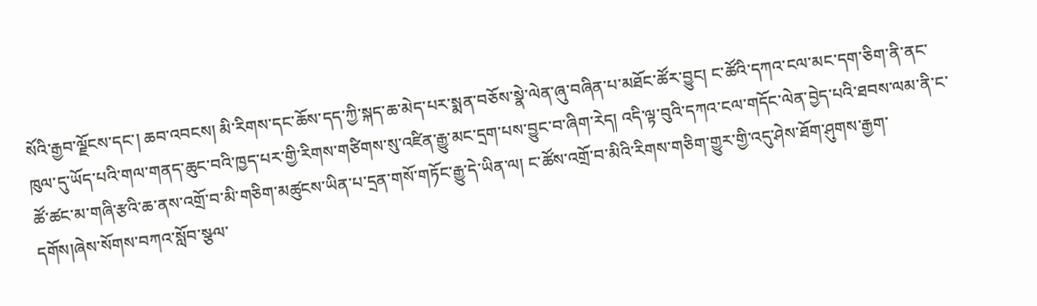སོའི་རྒྱབ་ལྗོངས་དང་། ཆབ་འབངས། མི་རིགས་དང་ཆོས་དད་ཀྱི་སྐད་ཆ་མེད་པར་སྨན་བཅོས་སྣེ་ལེན་ཞུ་བཞིན་པ་མཐོང་ཚོར་བྱུང། ང་ཚོའི་དཀའ་ངལ་མང་དག་ཅིག་ནི་ནང་ཁུལ་དུ་ཡོད་པའི་གལ་གནད་ཆུང་བའི་ཁྱད་པར་གྱི་རིགས་གཙིགས་སུ་འཛིན་རྒྱུ་མང་དྲག་པས་བྱུང་བ་ཞིག་རེད། འདི་ལྟ་བུའི་དཀའ་ངལ་གདོང་ལེན་བྱེད་པའི་ཐབས་ལམ་ནི་ང་ཚོ་ཚང་མ་གཞི་རྩའི་ཆ་ནས་འགྲོ་བ་མི་གཅིག་མཚུངས་ཡིན་པ་དྲན་གསོ་གཏོང་རྒྱུ་དེ་ཡིན་ལ། ང་ཚོས་འགྲོ་བ་མིའི་རིགས་གཅིག་གྱུར་གྱི་འདུ་ཤེས་ཐོག་ཤུགས་རྒྱག་དགོས།ཞེས་སོགས་བཀའ་སློབ་སྩལ་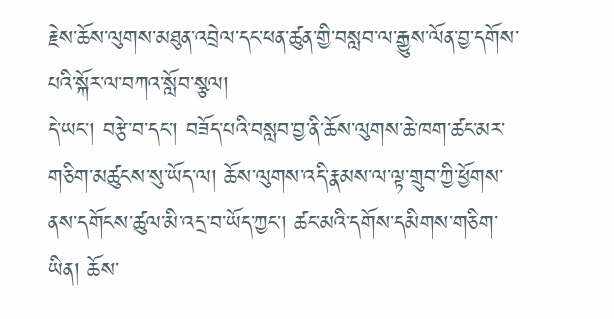རྗེས་ཆོས་ལུགས་མཐུན་འབྲེལ་དང་ཕན་ཚུན་གྱི་བསླབ་ལ་རྒྱུས་ལོན་བྱ་དགོས་པའི་སྐོར་ལ་བཀའ་སློབ་སྩལ།
དེ་ཡང་། བརྩེ་བ་དང་། བཟོད་པའི་བསླབ་བྱ་ནི་ཆོས་ལུགས་ཆེ་ཁག་ཚང་མར་གཅིག་མཚུངས་སུ་ཡོད་ལ། ཆོས་ལུགས་འདི་རྣམས་ལ་ལྟ་གྲུབ་ཀྱི་ཕྱོགས་ནས་དགོངས་ཚུལ་མི་འདྲ་བ་ཡོད་ཀྱང་། ཚང་མའི་དགོས་དམིགས་གཅིག་ཡིན། ཆོས་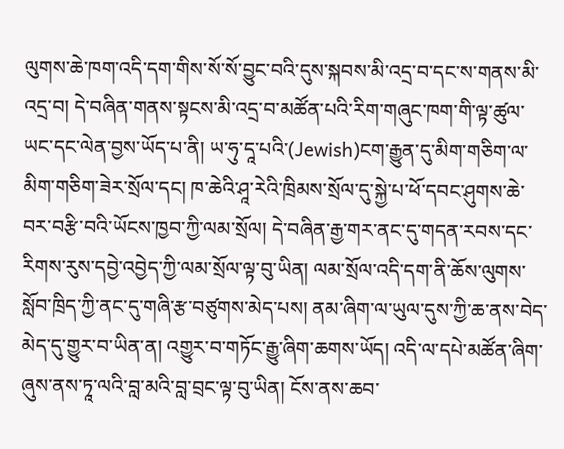ལུགས་ཆེ་ཁག་འདི་དག་གིས་སོ་སོ་བྱུང་བའི་དུས་སྐབས་མི་འདྲ་བ་དང་ས་གནས་མི་འདྲ་བ། དེ་བཞིན་གནས་སྟངས་མི་འདྲ་བ་མཚོན་པའི་རིག་གཞུང་ཁག་གི་ལྟ་ཚུལ་ཡང་དང་ལེན་བྱས་ཡོད་པ་ནི། ཡ་ཧུ་དཱ་པའི་(Jewish)ངག་རྒྱུན་དུ་མིག་གཅིག་ལ་མིག་གཅིག་ཟེར་སྲོལ་དང། ཁ་ཆེའི་ཤཱ་རེའི་ཁྲིམས་སྲོལ་དུ་སྐྱེ་པ་ཕོ་དབང་ཤུགས་ཆེ་བར་བརྩི་བའི་ཡོངས་ཁྱབ་ཀྱི་ལམ་སྲོལ། དེ་བཞིན་རྒྱ་གར་ནང་དུ་གདན་རབས་དང་རིགས་རུས་དབྱེ་འབྱེད་ཀྱི་ལམ་སྲོལ་ལྟ་བུ་ཡིན། ལམ་སྲོལ་འདི་དག་ནི་ཆོས་ལུགས་སློབ་ཁྲིད་ཀྱི་ནང་དུ་གཞི་རྩ་བཙུགས་མེད་པས། ནམ་ཞིག་ལ་ཡུལ་དུས་ཀྱི་ཆ་ནས་བེད་མེད་དུ་གྱུར་བ་ཡིན་ན། འགྱུར་བ་གཏོང་རྒྱུ་ཞིག་ཆགས་ཡོད། འདི་ལ་དཔེ་མཚོན་ཞིག་ཞུས་ནས་ཏཱ་ལའི་བླ་མའི་བླ་བྲང་ལྟ་བུ་ཡིན། ངོས་ནས་ཆབ་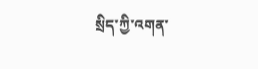སྲིད་ཀྱི་འགན་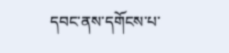དབང་ནས་དགོངས་པ་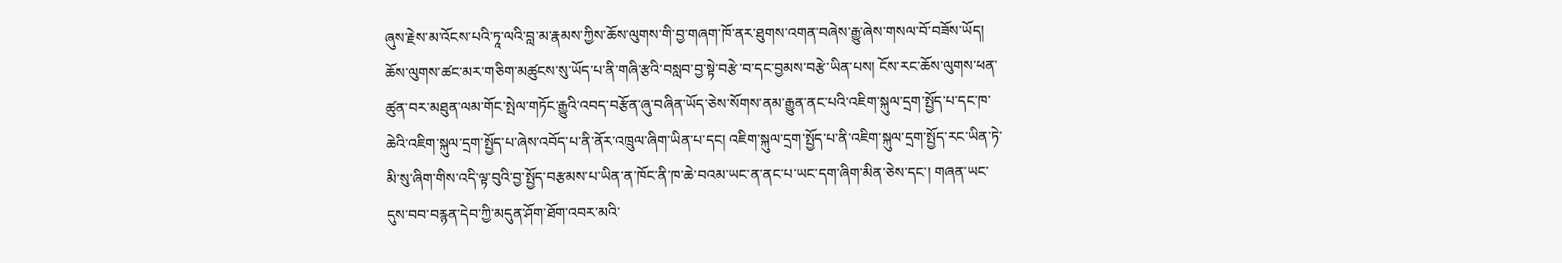ཞུས་རྗེས་མ་འོངས་པའི་ཏཱ་ལའི་བླ་མ་རྣམས་ཀྱིས་ཆོས་ལུགས་གི་བྱ་གཞག་ཁོ་ནར་ཐུགས་འགན་བཞེས་རྒྱུ་ཞེས་གསལ་བོ་བཟོས་ཡོད། ཆོས་ལུགས་ཚང་མར་གཅིག་མཚུངས་སུ་ཡོད་པ་ནི་གཞི་རྩའི་བསླབ་བྱ་སྟེ་བརྩེ་བ་དང་བྱམས་བརྩེ་ཡིན་པས། ངོས་རང་ཆོས་ལུགས་ཕན་ཚུན་བར་མཐུན་ལམ་གོང་སྤེལ་གཏོང་རྒྱུའི་འབད་བརྩོན་ཞུ་བཞིན་ཡོད་ཅེས་སོགས་ནམ་རྒྱུན་ནང་པའི་འཇིག་སྐུལ་དྲག་སྤྱོད་པ་དང་ཁ་ཆེའི་འཇིག་སྐུལ་དྲག་སྤྱོད་པ་ཞེས་འབོད་པ་ནི་ནོར་འཁྲུལ་ཞིག་ཡིན་པ་དང། འཇིག་སྐུལ་དྲག་སྤྱོད་པ་ནི་འཇིག་སྐུལ་དྲག་སྤྱོད་རང་ཡིན་ཏེ་མི་སུ་ཞིག་གིས་འདི་ལྟ་བུའི་བྱ་སྤྱོད་བརྩམས་པ་ཡིན་ན་ཁོང་ནི་ཁ་ཆེ་བའམ་ཡང་ན་ནང་པ་ཡང་དག་ཞིག་མིན་ཅེས་དང་། གཞན་ཡང་དུས་བབ་བརྙན་དེབ་ཀྱི་མདུན་ཤོག་ཐོག་འབར་མའི་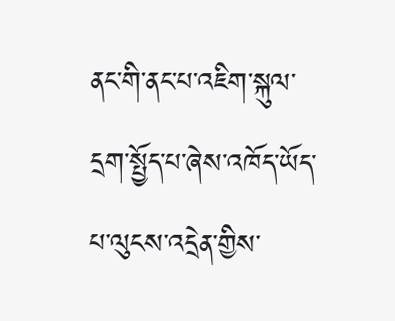ནང་གི་ནང་པ་འཇིག་སྐུལ་དྲག་སྤྱོད་པ་ཞེས་འཁོད་ཡོད་པ་ལུངས་འདྲེན་གྱིས་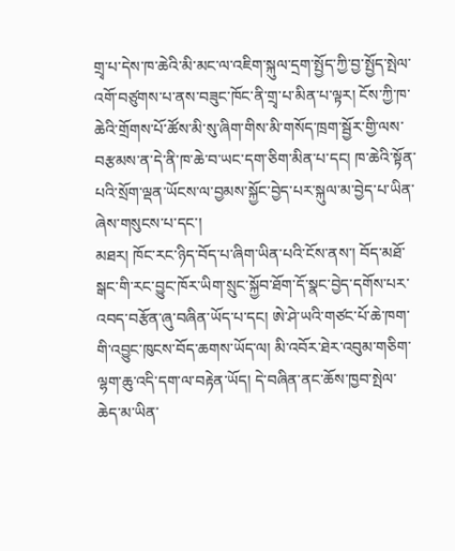གྲྭ་པ་དེས་ཁ་ཆེའི་མི་མང་ལ་འཇིག་སྐུལ་དྲག་སྤྱོད་ཀྱི་བྱ་སྤྱོད་སྤེལ་འགོ་བཙུགས་པ་ནས་བཟུང་ཁོང་ནི་གྲྭ་པ་མིན་པ་ལྟར། ངོས་ཀྱི་ཁ་ཆེའི་གྲོགས་པོ་ཚོས་མི་སུ་ཞིག་གིས་མི་གསོད་ཁྲག་སྦྱོར་གྱི་ལས་བརྩམས་ན་དེ་ནི་ཁ་ཆེ་བ་ཡང་དག་ཅིག་མིན་པ་དང། ཁ་ཆེའི་སྟོན་པའི་སྲོག་ལྡན་ཡོངས་ལ་བྱམས་སྐྱོང་བྱེད་པར་སྐུལ་མ་བྱེད་པ་ཡིན་ཞེས་གསུངས་པ་དང་།
མཐར། ཁོང་རང་ཉིད་བོད་པ་ཞིག་ཡིན་པའི་ངོས་ནས་། བོད་མཐོ་སྒང་གི་རང་བྱུང་ཁོར་ཡིག་སྲུང་སྐྱོབ་ཐོག་དོ་སྣང་བྱེད་དགོས་པར་འབད་བརྩོན་ཞུ་བཞིན་ཡོད་པ་དང། ཨེ་ཤེ་ཡའི་གཙང་པོ་ཆེ་ཁག་གི་འབྱུང་ཁུངས་བོད་ཆགས་ཡོད་ལ། མི་འབོར་ཐེར་འབུམ་གཅིག་ལྷག་ཆུ་འདི་དག་ལ་བརྟེན་ཡོད། དེ་བཞིན་ནང་ཆོས་ཁྱབ་སྤེལ་ཆེད་མ་ཡིན་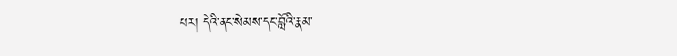པར། དེའི་ནང་སེམས་དང་བློའི་རྣམ་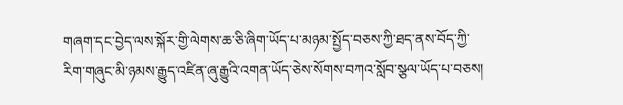གཞག་དང་བྱེད་ལས་སྐོར་གྱི་ལེགས་ཆ་ཅི་ཞིག་ཡོད་པ་མཉམ་སྤྱོད་བཅས་ཀྱི་ཐད་ནས་བོད་ཀྱི་རིག་གཞུང་མི་ཉམས་རྒྱུད་འཛིན་ཞུ་རྒྱུའི་འགན་ཡོད་ཅེས་སོགས་བཀའ་སློབ་སྩལ་ཡོད་པ་བཅས།